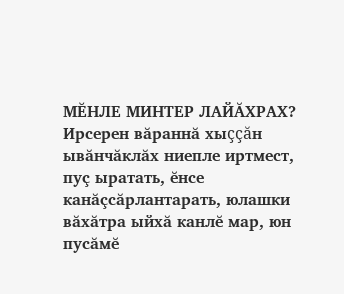МĔНЛЕ МИНТЕР ЛАЙĂХРАХ?
Ирсерен вăраннă хыççăн ывăнчăклăх ниепле иртмест, пуç ыратать, ĕнсе канăçсăрлантарать, юлашки вăхăтра ыйхă канлĕ мар, юн пусăмĕ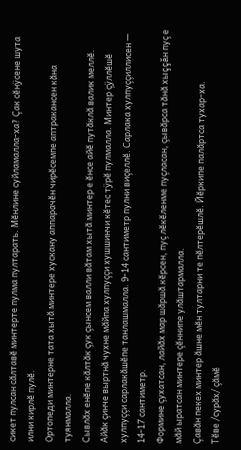сикет пулсан сăлтавĕ минтерте пулма пултарать. Мĕнлине суйламалла-ха? Çак сĕнÿсене шута илни кирлĕ пулĕ.
Ортопеди минтерне тата хытă минтере хускану аппарачĕн чирĕсемпе аптракансен кăна туянмалла.
Сывлăх енĕпе кăлтăк çук çынсем валли вăтам хытă минтер е ĕнсе айĕ путăклă валик меллĕ.
Айăк çинче выртнă чухне мăйпа хулпуççи хушшинчи кĕтес тÿрĕ пулмалла. Минтер çÿллĕшĕ хулпуççи сарлакăшĕпе танлашмалла. 9-14 сантиметр пулни виçеллĕ. Сарлака хулпуççиллисен — 14-17 сантиметр.
Формине çухатсан, лайăх мар шăршă кĕрсен, пуç лĕкĕленме пуçласан, çывăрса тăнă хыççăн пуç е мăй ыратсан минтере çĕннипе улăштармалла.
Çавăн пекех минтер ăшне мĕн тултарни те пĕлтерĕшлĕ. Йĕркипе палăртса тухар-ха.
Тĕве /сурăх/ çăмĕ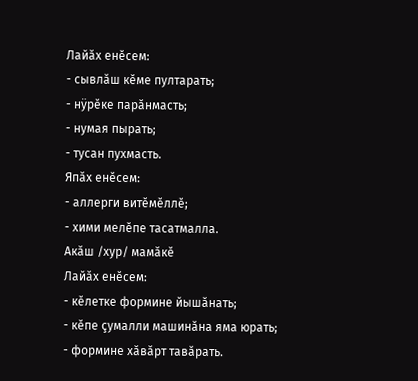Лайăх енĕсем:
- сывлăш кĕме пултарать;
- нÿрĕке парăнмасть;
- нумая пырать;
- тусан пухмасть.
Япăх енĕсем:
- аллерги витĕмĕллĕ;
- хими мелĕпе тасатмалла.
Акăш /хур/ мамăкĕ
Лайăх енĕсем:
- кĕлетке формине йышăнать;
- кĕпе çумалли машинăна яма юрать;
- формине хăвăрт тавăрать.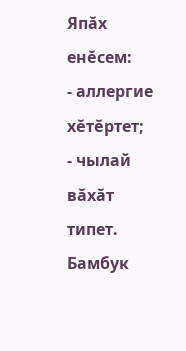Япăх енĕсем:
- аллергие хĕтĕртет;
- чылай вăхăт типет.
Бамбук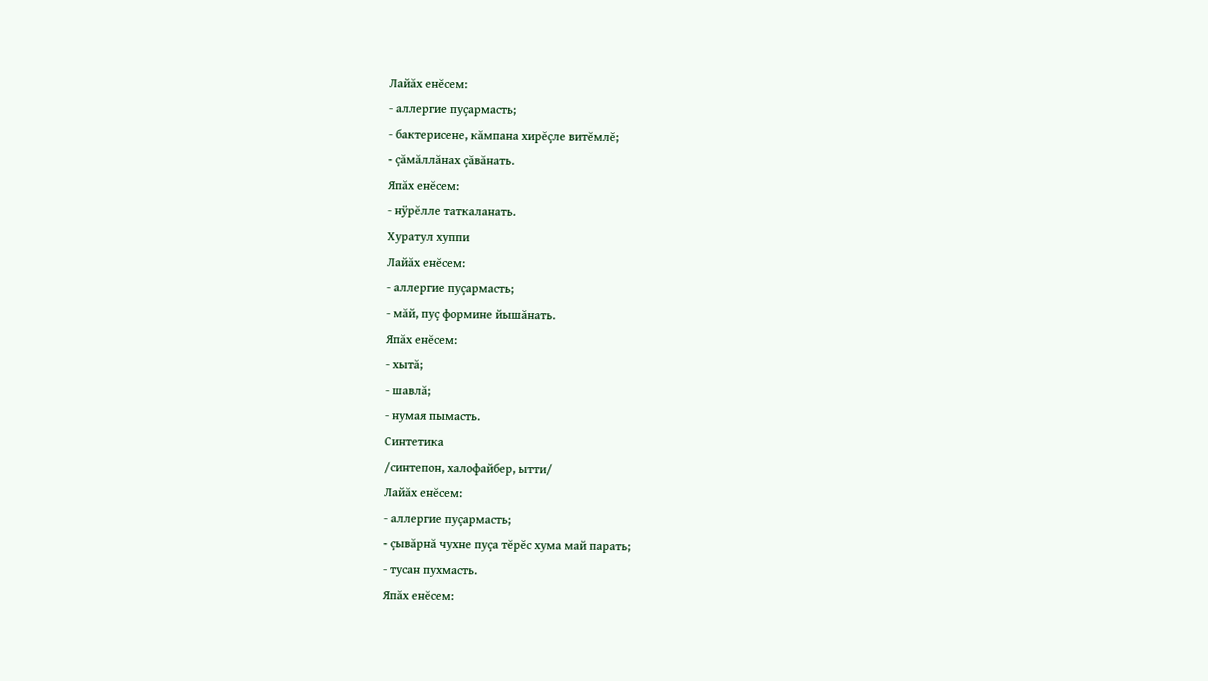Лайăх енĕсем:
- аллергие пуçармасть;
- бактерисене, кăмпана хирĕçле витĕмлĕ;
- çăмăллăнах çăвăнать.
Япăх енĕсем:
- нÿрĕлле таткаланать.
Хуратул хуппи
Лайăх енĕсем:
- аллергие пуçармасть;
- мăй, пуç формине йышăнать.
Япăх енĕсем:
- хытă;
- шавлă;
- нумая пымасть.
Синтетика
/синтепон, халофайбер, ытти/
Лайăх енĕсем:
- аллергие пуçармасть;
- çывăрнă чухне пуçа тĕрĕс хума май парать;
- тусан пухмасть.
Япăх енĕсем: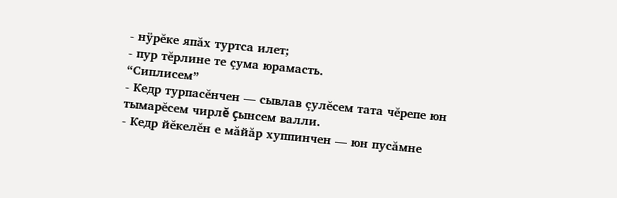- нÿрĕке япăх туртса илет;
- пур тĕрлине те çума юрамасть.
“Сиплисем”
- Кедр турпасĕнчен — сывлав çулĕсем тата чĕрепе юн тымарĕсем чирлĕ çынсем валли.
- Кедр йĕкелĕн е мăйăр хуппинчен — юн пусăмне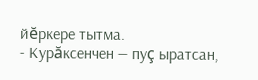йĕркере тытма.
- Курăксенчен — пуç ыратсан,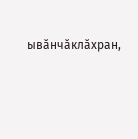ывăнчăклăхран,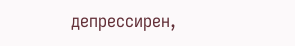депрессирен,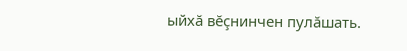ыйхă вĕçнинчен пулăшать.